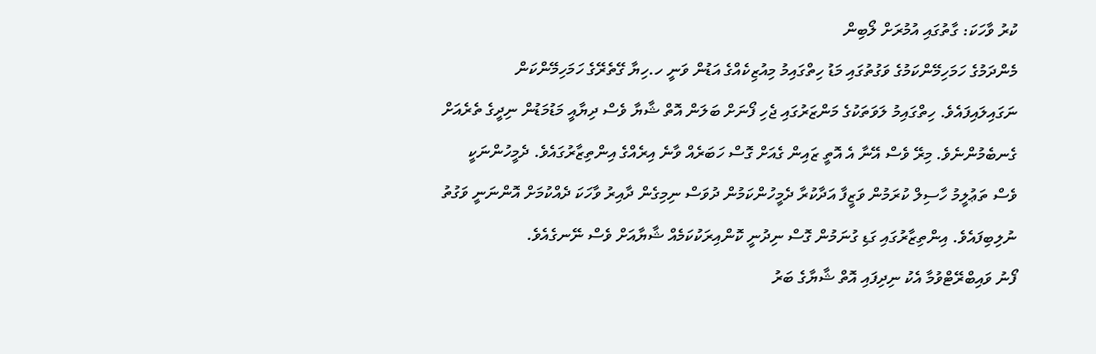ކުރު ވާހަކަ: ގާތުގައި އުމުރަށް ލޯބިން
މެންދަމުގެ ހަމަހިމޭންކަމުގެ ވަގުތުގައި މަޑު ހިތްގައިމު މިއުޒިކެއްގެ އަޑުން ވަނީ ހ.ހިޔާ ގޭތެރޭގެ ހަމަހިމޭންކަން ނަގައިލައިފައެވެ. ހިތްގައިމު ލަވަތަކުގެ މަންޒަރުގައި ޖެހި ފޯނަށް ބަލަން އޮތް ޝާޔާ ވެސް ދިޔާއީ މަޑުމަޑުން ނިދީގެ ތެރެއަށް ގެނބެމުންނެވެ. މިރޭ ވެސް އޭނާ އެ އޮތީ ޒައިން ގެއަށް ގޮސް ހަބަރެއް ވާނެ އިރެއްގެ އިންތިޒާރުގައެވެ. ދެމީހުންނަކީ ވެސް ތަޢުލީމު ހާސިލް ކުރަމުން ވަޒީފާ އަދާކުރާ ދެމީހުންކަމުން ދުވަސް ނިމިގެން ދާއިރު ވާހަކަ ދެއްކުމަށް އޮންނަނީ ވަގުތު ނުލިބިފައެވެ. އިންތިޒާރުގައި ގަޑި ގުނަމުން ގޮސް ނިދުނީ ކޮންއިރަކުކަމެއް ޝާޔާއަށް ވެސް ނޭނގެއެވެ.
ފޯނު ވައިބްރޭޓްވުމާ އެކު ނިދިފައި އޮތް ޝާޔާގެ ބަރު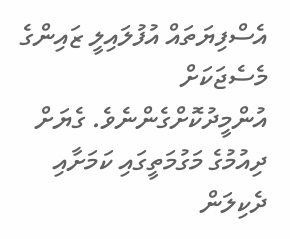އެސްފިޔަތައް އުފުލައިލީ ޒައިންގެ މެސެޖަކަށް އުންމީދުކޮށްގެންނެވެ. ގެޔަށް ދިއުމުގެ މަގުމަތީގައި ކަމަށާއި ދެކިލަން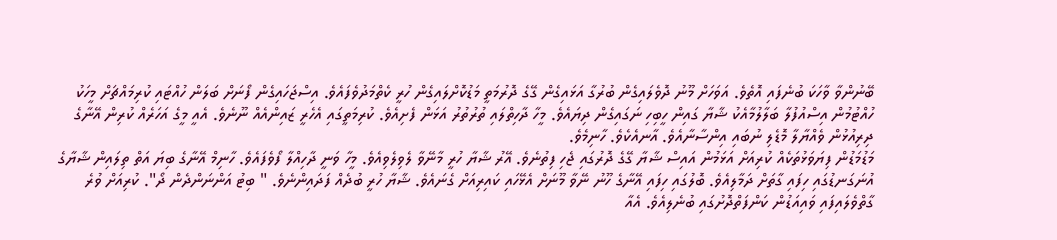ބޭނުންވާ ވާހަކަ ބުނެފައި އޮތެވެ. އަވަހަށް މޫނު ދޮވެލައިގެން ބުރުގާ އަޅައިގެން ގޭގެ ދޮރުމަތީ މަޑުކޮށްލައިގެން ހުރީ ކެތްމަދުވެފައެވެ. އިސްޖަހައިގެން ފޯނަށް ބަލަން ހުއްޓައި ކުރިމައްޗަށް މީހަކު ހުއްޓުމުން އިސްއުފުލާ ބަލާލުމާއެކު ޝާޔާ ގައިން ހީބިހި ނަގައިގެން ދިޔައެވެ. މީހާ ދާހިތްލައި ތުރުތުރު އަޅަން ފެށިއެވެ. ކުރިމަތީގައި އެހެރީ ޒައިންއެއް ނޫނެވެ. އެއީ މީގެ އަހަރެއް ކުރިން އޭނާގެ ދިރިއުޅުން ވެއްޔާލާ މޮޑެލި ނުބައި އިންސާނާއެވެ. އާނއެކެވެ. ހާނިމެވެ.
މަޑުމަޑުން ފިޔަވަޅުތަކެއް ކުރިއަށް އަޅަމުން އައިސް ޝާޔާ ގޭގެ ދޮރުގައި ޖެހި ފިތުނެވެ. އޭރު ޝާޔާ ހުރީ މާނޭވާ ލެވިލެވިއެވެ. މީހާ ވަނީ ދާހިއްލާ ފޯވެފައެވެ. ހާނިމް އޭނާގެ ބިޔަ އަތް ތިލައިން ޝާޔާގެ އުނަގަނޑުގައި ހިފައި ގާތަށް ދަމާލިއެވެ. ބޮލުގައި ހިފައި އޭނާގެ ހޫނު ނޭވާ މޫނަށް އެޅޭހައި ކައިރިއަށް ގެނައެވެ. ޝާޔާ ހުރީ ބުދެއް ފަދައިންނެވެ. " ބިޓު އަންނަންދެން ދޯ". ކުރިއަށް ވުރެ ގާތްވެލައިފައި ވައިއަޑުން ކަންފަތްދޮށުގައި ބުނެލިއެވެ. އެއާ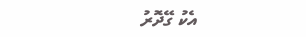އެކު ގޭދޮރު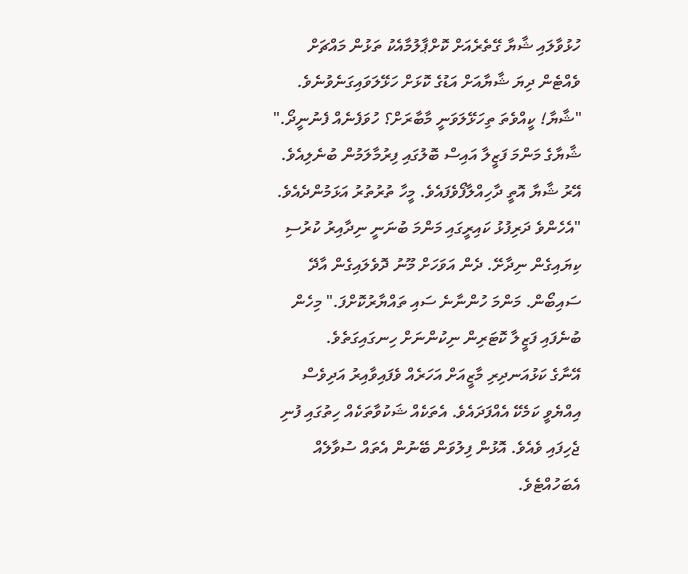ހުޅުވާލައި ޝާޔާ ގޭތެރެއަށް ކޮށްޕާލުމާއެކު ތަޅުން މައްޗަށް ވެއްޓެން ދިޔަ ޝާޔާއަށް އަޑުގެ ކޮޅަށް ހަޅޭލަވައިގަނެވުނެވެ.
"ޝާޔާ! ކީއްވެތަ ތިހަޅޭލަވަނީ މާބާރަށް؟ ހުވަފެނެއް ފެނުނީދޯ." ޝާޔާގެ މަންމަ ފަޒީލާ އައިސް ބޮލުގައި ފިރުމާލަމުން ބުނެލިއެވެ. އޭރު ޝާޔާ އޮތީ ދާހިއްލާފޯވެފައެވެ. މީހާ ތުރުތުރު އަޅަމުންދެއެވެ.
"އެހެންވެ ދަރިފުޅު ކައިރީގައި މަންމަ ބުނަނީ ނިދާއިރު ކުރުސި ކިޔައިގެން ނިދާށޭ. ދެން އަވަހަށް މޫނު ދޮވެލައިގެން އާދޭ ސައިބޯން. މަންމަ ހުންނާނެ ސައި ތައްޔާރުކޮށްފަ." މިހެން ބުނެފައި ފަޒީލާ ކޮޓަރިން ނިކުންނަށް ހިނގައިގަތެވެ.
އޭނާގެ ކަޅުއަނދިރި މާޒީއަށް އަހަރެއް ވެފައިވާއިރު އަދިވެސް އިއްޔެވީ ކަމެކޭ އެއްފަދައެވެ. އެތަކެއް ޝަކުވާތަކެއް ހިތުގައި ފުނި ޖެހިފައި ވެއެވެ. އޮޅުން ފިލުވަން ބޭނުން އެތައް ސުވާލެއް އެބަހުއްޓެވެ.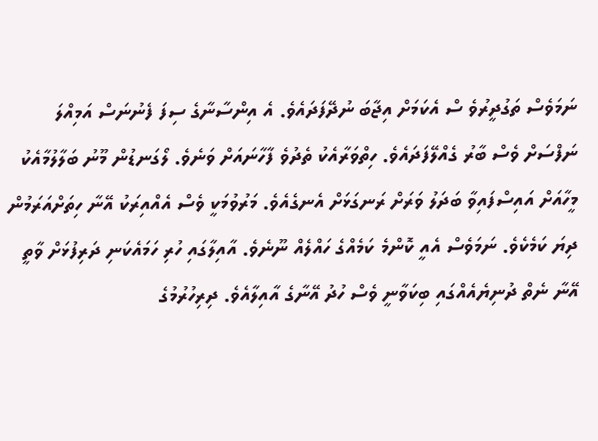ނަމަވެސް ތަގުދީރުވެ ސް އެކަމަށް އިޖާބަ ނުދޭފަދައެވެ. އެ އިންސާނާގެ ސިފަ ފެނުނަސް އަމިއްލަ ނަފްސަށް ވެސް ބާރު ގެއްލޭފަދައެވެ. ހިތްވަރާއެކު ތެދުވެ ފާހާނައަށް ވަނެވެ. ލޯގަނޑުން މޫނު ބަލާލުމާއެކު މީހާއަށް އައިސްފައިވާ ބަދަލު ވަރަށް ރަނގަޅަށް އެނގެއެވެ. މަރުވުމަކީ ވެސް އެއްއިރަކު އޭނާ ހިތަށްއަރަމުން ދިޔަ ކަމެކެވެ. ނަމަވެސް އެއީ ކޮންމެ ކަމެއްގެ ހައްލެއް ނޫނެވެ. އާއިލާގައި ހުރި ހަމައެކަނި ދަރިފުޅަށް ވާތީ އޭނާ ނެތް ދުނިޔެއެއްގައި ބިކަވާނީ ވެސް ހުދު އޭނާގެ އާއިލާއެވެ. ދިރިހުރުމުގެ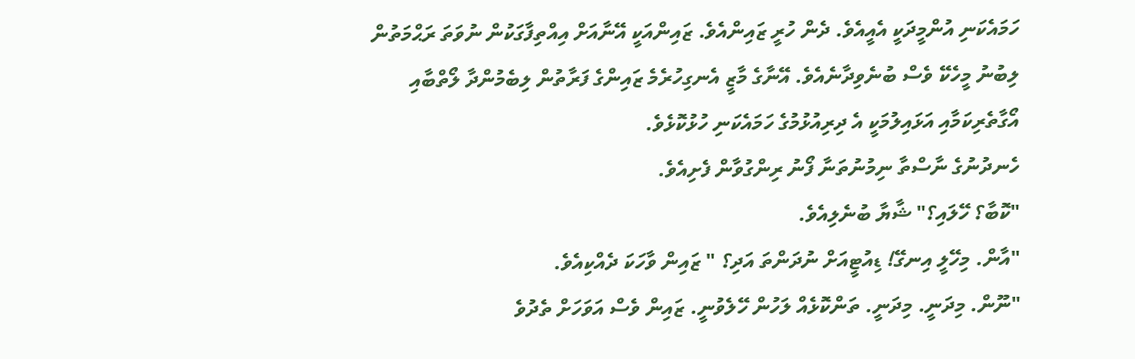ހަމައެކަނި އުންމީދަކީ އެއީއެވެ. ދެން ހުރީ ޒައިންއެވެ. ޒައިންއަކީ އޭނާއަށް އިއްތިފާގަކުން ނުވަތަ ރަޙްމަތުން ލިބުނު މީހެކޭ ވެސް ބުނެވިދާނެއެވެ. އޭނާގެ މާޒީ އެނގިހުރެމެ ޒައިންގެ ފަރާތުން ލިބެމުންދާ ލޯތްބާއި އޯގާތެރިކަމާއި އަޅައިލުމަކީ އެ ދިރިއުޅުމުގެ ހަމައެކަނި ހުޅުކޮޅެވެ.
ހެނދުނުގެ ނާސްތާ ނިމުނުތަނާ ފޯނު ރިންގުވާން ފެށިއެވެ.
"ކޮބާ؟ ހޭލައި؟" ޝާޔާ ބުނެލިއެވެ.
"އާން. މިހޭލީ އިނގޭ! ޑިއުޓީއަށް ނުދަންތަ އަދި؟ " ޒައިން ވާހަކަ ދެއްކިއެވެ.
"ނޫން. މިދަނީ. މިދަނީ. ތަންކޮޅެއް ލަހުން ހޭލެވުނީ. ޒައިން ވެސް އަވަހަށް ތެދުވެ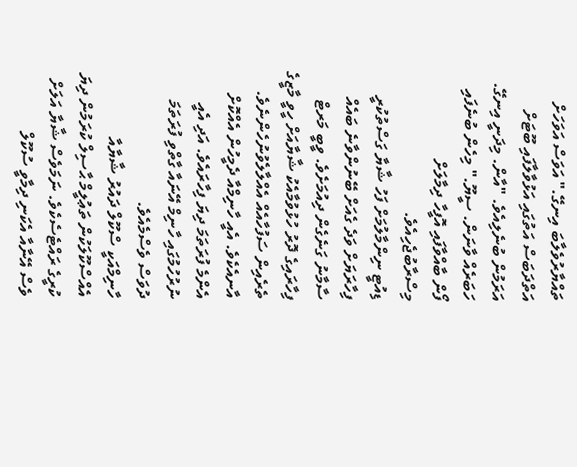ތައްޔާރުވެލާބަ އިނގޭ." އަވަސް އަވަހަށް އަތްދަބަސް އަތުގައި އަޅުވާލާފައި ބޫޓަށް އަރަމުން ބުނެލިއެވެ. "އާން. މިދަނީ އިނގޭ. ހަބަރެއް ވާނަން. ސީޔޫ." މިހެން ބުނެފައި ފޯން ބާއްވާފައި އޮފީހާ ދިމާލަށް މިސްރާބުޖެހިއެވެ.
ޑިއުޓީ ނިންމާލުމަށް ފަހު ޝާޔާ ގަސްތުކުރީ ފިހާރަޔަށް ވަދެ ގެއަށް ބޭނުންވާނެ ބައެއް ސާމާނު ގަނެގެން ދިއުމަށެވެ. ވީބީ މަރޓް ފިހާރައިގެ ދޮރު ހުޅުވުމާއެކު ޝާޔާއަށް ހީވީ މާޒީގެ ތެރެއިން ސަފުހާއެއް އެއްލާލެވުނުހެންނެވެ. އާނއެކެވެ. އެއީ ހާނިމްއާ ދެމީހުން އެއްކޮށް އެންމެ ފުރަތަމަ ދިޔަ ފިހާރައެވެ. އަދި އެއީ ނުރުހުމުގައި ހާނިމް އޭނައާ ގާތްވި ފުރަތަމަ ދުވަސް ވެސްމެއެވެ.
ހާނިމްއަކީ ސްކޫލް ދައުރު ޝާޔާއާ އެއްސްކޫލަކުން ތަޢުލީމް ޙާސިލް ކުރަމުން ދިޔަ ކުރީގެ ރައްޓެސެކެވެ. ނަމަވެސް ޝާޔާ އަލަށް ވެސް އޭނާއާ އެކަނި ދިމާވީ ސުކޫލް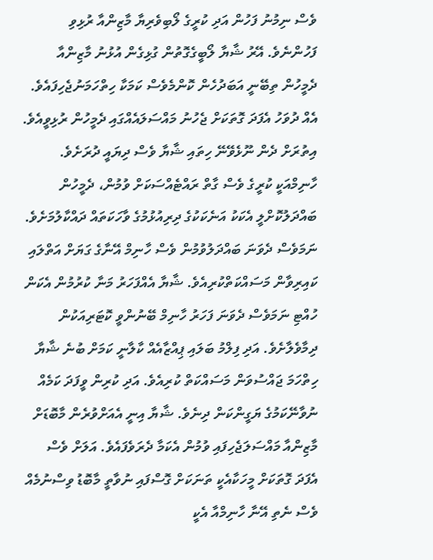ވެސް ނިމުނު ފަހުން އަދި ކުރީގެ ލޯބިވެރިޔާ މާޒިންއާ ރުޅިވި ފަހުންނެވެ. އޭރު ޝާޔާ ލޯބީގެގޮތުން ގުޅިގެން އުޅުނު މާޒިންއާ ދެމީހުން ތިބޭނީ އަބަދުހެން ކޮންމެވެސް ކަމަކާ ހިތްހަމަނުޖެހިފައެވެ. އެއް ދުވަހު އެފަދަ ގޮތަކަށް ޖެހުނު މައްސަލައެއްގައި ދެމީހުން ރުޅިވީއެވެ. އިތުރަށް ދެން ނޫޅެވޭނޭ ހިތައި ޝާޔާ ވެސް ދިޔައީ ދުރަށެވެ. ހާނިމްއަކީ ކުރީގެ ވެސް ގާތް ރައްޓެއްސަކަށް ވުމުން، ދެމީހުން ބައްދަލުކޮށްލީ އެކަކު އަނެކަކުގެ ދިރިއުޅުމުގެ ވާހަކަތައް ދައްކާލުމަށެވެ. ނަމަވެސް ދެވަނަ ބައްދަލުވުމުން ވެސް ހާނިމް އޭނާގެ ގަޔަށް އަތްލައި ކައިރިވާން މަސައްކަތްކުރިއެވެ. ޝާޔާ އެއްފަހަރު މަނާ ކުރުމުން އެކަން ހުއްޓި ނަމަވެސް ދެވަނަ ފަހަރު ހާނިމް ބޭނުންވީ ކޮޓަރިއަކުން ދިމާވެލާށެވެ. އަދި ފިލްމު ބަލައި ޕިއްޒާއެއް ކާލާނީ ކަމަށް ބުނެ ޝާޔާ ހިތްހަމަ ޖައްސުވަން މަސައްކަތް ކުރިއެވެ. އަދި ކުރިން ވީފަދަ ކަމެއް ނުވާނޭކަމުގެ ޔަގީންކަން ދިނެވެ. ޝާޔާ އިނީ އެއަށްވުރެން މާބޮޑަށް މާޒިންއާ މައްސަލަޖެހިފައި ވުމުން އެކަމާ ދެރަވެފައެވެ. އަލަށް ވެސް އެފަދަ ގޮތަކަށް މީހަކާއެކީ ތަނަކަށް ގޮސްފައި ނުވާތީ މާބޮޑު ވިސްނުމެއް ވެސް ނެތި އޭނާ ހާނިމްއާ އެކީ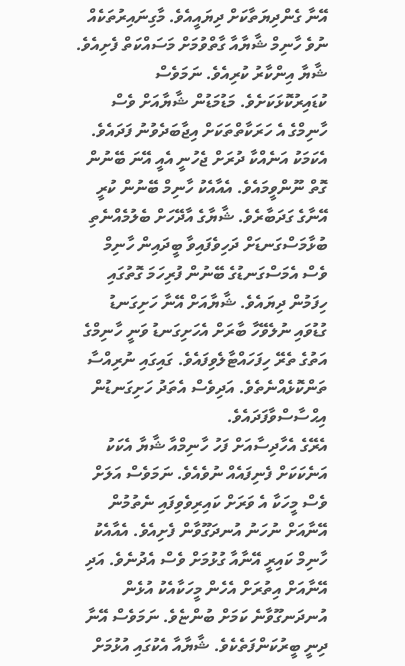އޭނާ ގެންދިޔަތާކަށް ދިޔައީއެވެ. މާގިނައިރުތަކެއް ނުވެ ހާނިމް ޝާޔާއާ ގާތްވުމަށް މަސައްކަތް ފެށިއެވެ. ޝާޔާ އިންކާރު ކުރިއެވެ. ނަމަވެސް ކުޑައިރުކޮޅަކަށެވެ. މަޑުމަޑުން ޝާޔާއަށް ވެސް ހާނިމްގެ އެ ހަރަކާތްތަކަށް އިޖާބަދެވުނު ފަދައެވެ. އެކަމަކު އަނެއްކާ ދުރަށް ޖެހުނީ އެއީ އޭނަ ބޭނުން ގޮތް ނޫންވީމައެވެ. އެއާއެކު ހާނިމް ބޭނުން ކުރީ އޭނާގެ ގަދަބާރެވެ. ޝާޔާގެ އާދޭހަށް ބެލުމެއްނެތި ބުޅާމަސްގަނޑަށް ދަހިވެފައިވާ ބީދައިން ހާނިމް ވެސް އެމަސްގަނޑުގެ ބޭނުން ފުރިހަމަ ގޮތުގައި ހިފަމުން ދިޔައެވެ. ޝާޔާއަށް އޭނާ ހަށިގަނޑު ގުޑުވައި ނުލެވޭހާ ބާރަށް އެހަށިގަނޑު ވަނީ ހާނިމްގެ އަތުގެ ތެރޭ ހިފަހައްޓާލެވިފައެވެ. ގައިގައި ނުރިއްސާ ތަންކޮޅެއްނެތެވެ. އަދިވެސް އެތަދު ހަށިގަނޑުން އިޙްސާސްވާފަދައެވެ.
އެރޭގެ އެހާދިސާއަށް ފަހު ހާނިމްއާ ޝާޔާ އެކަކު އަނެކަކަށް ފެނިފައެއް ނުވެއެވެ. ނަމަވެސް އަލަށް ވެސް މީހަކާ އެ ވަރަށް ކައިރިވެވިފައި ނެތުމުން އޭނާއަށް ނުހަނު އުނދަގޫވާން ފެށިއެވެ. އެއާއެކު ހާނިމް ކައިރީ އޭނާއާ ގުޅުމަށް ވެސް އެދުނެވެ. އަދި އޭނާއަށް އިތުރަށް އެހެން މީހަކާއެކު އުޅެން އުނދަނގޫވާނެ ކަމަށް ބުންޏެވެ. ނަމަވެސް އޭނާ ދިނީ ބީރުކަންފަތެކެވެ. ޝާޔާއާ އެކުގައި އުޅުމަށް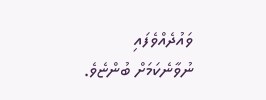ވައުދެއްވެފައި ނުވާނެކަމަށް ބުންޏެވެ.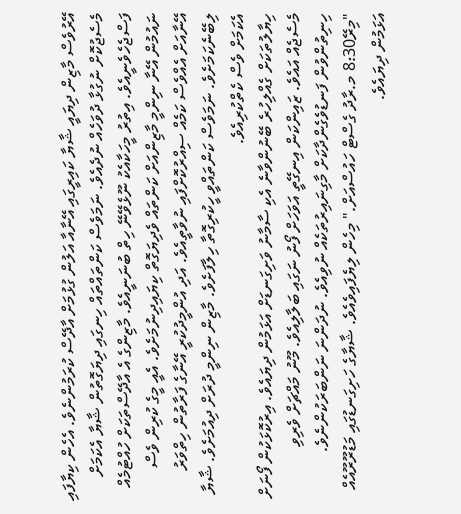އޭރުވެސް މާޒިން ދިޔައީ ޝާޔާ ކައިރީގައި އޭނާއާ އަލުން ގުޅުމަށް އާދޭސް ކުރަމުންނެވެ. އެހެން ކިޔާފައި މެސެޖުކޮށް ނުގުޅާ ދުވަހެއް ނުދެއެވެ. ނަމަވެސް ކަންތައްތައް ހިނގައި ދިޔަގޮތުން ޝާޔާ އެކަމަށް ފަސްޖެހެވެނީއެވެ. އިތުރު މީހަކާއެކު ނޫޅެވޭނޭ ހިތް ބުނަނީއެވެ. މާޒިންގެ އެ އާދޭސްތަކަށް ހުއްޓުމެއް ނައުމުން އޭނާ ނިންމީ މާޒިންއަށް ކަންތައް ވެދިޔަގޮތް ކިޔައިދިނުމަށެވެ. އެއީ މީގެ ކުރިން ވެސް އޭނާއަށް އެއްވެސް ކަމެއް ސިއްރުކޮށްފައި ނުވާތީއެވެ. އަދި އުންމީދުކުރީ އޭނާގެ ފަރާތުން ހިތްވަރު ލިބޭނެކަމަށެވެ. ނަމަވެސް ކަންތައްވީ ހީކުރިގޮތާ ހިލާފަށެވެ. މާޒިން ނިންމީ ދުރަށް ދިއުމަށެވެ. ޝާޔާ އެކަމަށް ވެސް ކެތްކުރިއެވެ.
ހިޔާލުތަކަށް ގެއްލިހުރެ ބޭނުންވާނެ އެކި ސާމާނު ވަށިގަނޑަށް އަޅަމުން ދިޔައެވެ. އިރުކޮޅަކުން ފޯނަށް މެސެޖެއް އައެވެ. ޒައިންކަން އިނގޭތީ އަވަހަށް ފޯނު ނަގައި ބަލާލިއެވެ. މޫނު މައްޗަށް ވެރިވި ހިނިތުންވުން ފަނޑުވެގެންދާކަށް މާގިނައިރުތަކެއް ނުވިއެވެ. ނުދަންނަ ނަންބަރަކުންނެވެ. "މިރޭ8:30 މ.ރާދު ގެސްޓް ހައުސްއަށް." މިހެން ލިޔެފައިވެއެވެ. ޝާޔާގެ ހަށިގަނޑުގައި މަޑުރޫރޫއެއް އަޅަމުން ދިޔައެވެ.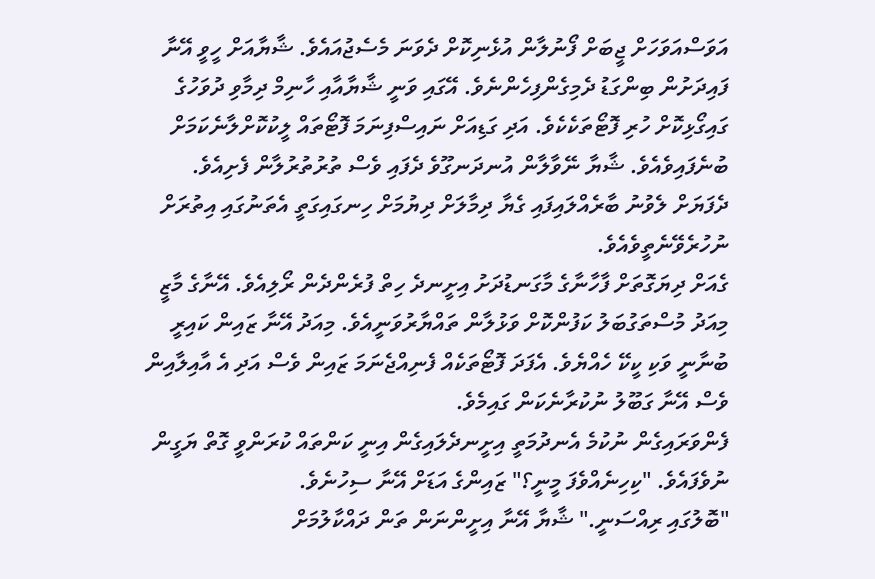އަވަސްއަވަހަށް ޖީބަށް ފޯނުލާން އުޅެނިކޮށް ދެވަނަ މެސެޖުއައެވެ. ޝާޔާއަށް ހީވީ އޭނާ ފައިދަށުން ބިންގަޑު ދެމިގެންފިހެންނެވެ. އޭގައި ވަނީ ޝާޔާއާއި ހާނިމް ދިމާވި ދުވަހުގެ ގައިގޯޅިކޮށް ހުރި ފޮޓޯތަކެކެވެ. އަދި ގަޑިއަށް ނައިސްފިނަމަ ފޮޓޯތައް ލީކުކޮށްލާނެކަމަށް ބުނެފައިވެއެވެ. ޝާޔާ ނޭވާލާން އުނދަނގޫވެ ދެފައި ވެސް ތުރުތުރުލާން ފެށިއެވެ. ދެފަޔަށް ލެވުނު ބާރެއްލައިފައި ގެޔާ ދިމާލަށް ދިޔުމަށް ހިނގައިގަތީ އެތަނުގައި އިތުރަށް ނުހުރެވޭނެތީވެއެވެ.
ގެއަށް ދިޔަގޮތަށް ފާހާނާގެ މާގަނޑުދަށު އިށީނދެ ހިތް ފުރެންދެން ރޯލިއެވެ. އޭނާގެ މާޒީ މިއަދު މުސްތަގުބަލު ކަފުންކޮށް ވަޅުލާން ތައްޔާރުވަނީއެވެ. މިއަދު އޭނާ ޒައިން ކައިރީ ބުނާނީ ވަކި ކީކޭ ހެއްޔެވެ. އެފަދަ ފޮޓޯތަކެއް ފެނިއްޖެނަމަ ޒައިން ވެސް އަދި އެ އާއިލާއިން ވެސް އޭނާ ގަބޫލު ނުކުރާނެކަން ގައިމެވެ.
ފެންވަރައިގެން ނުކުމެ އެނދުމަތީ އިށީނދެލައިގެން އިނީ ކަންތައް ކުރަންވީ ގޮތް ޔަގީން ނުވެފައެވެ. "ކިހިނެއްވެފަ މީނީ؟" ޒައިންގެ އަޑަށް އޭނާ ސިހުނެވެ.
"ބޮލުގައި ރިއްސަނީ." ޝާޔާ އޭނާ އިށީންނަން ތަން ދައްކާލުމަށް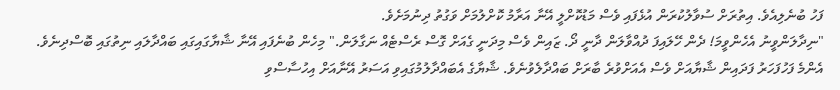ފަހު ބުނެލިއެވެ. އިތުރަށް ސުވާލުކުރަން އުޅެފައި ވެސް މަޑުކޮށްލީ އޭނާ އަރާމު ކޮށްލުމަށް ވަގުތު ދިނުމަށެވެ.
"ނިދާލަންވީނު އެހެންވީމަ! ދެން ހޭލައިފަ ދުއްވާލަން ދާނީ ދޯ. ޒައިން ވެސް މިދަނީ ގެއަށް ގޮސް ރެސްޓެއް ނަގާލަން." މިހެން ބުނެފައި އޭނާ ޝާޔާގައިގައި ބައްދާލައި ނިތުގައި ބޮސްދިނެވެ. އެންމެ ފަހުފަހަރު ފަދައިން ޝާޔާއަށް ވެސް އެއަށްވުރެ ބާރަށް ބައްދާލެވުނެވެ. ޝާޔާގެ އެބައްދާލުމުގައިވި އަސަރު އޭނާއަށް އިހުސާސްވި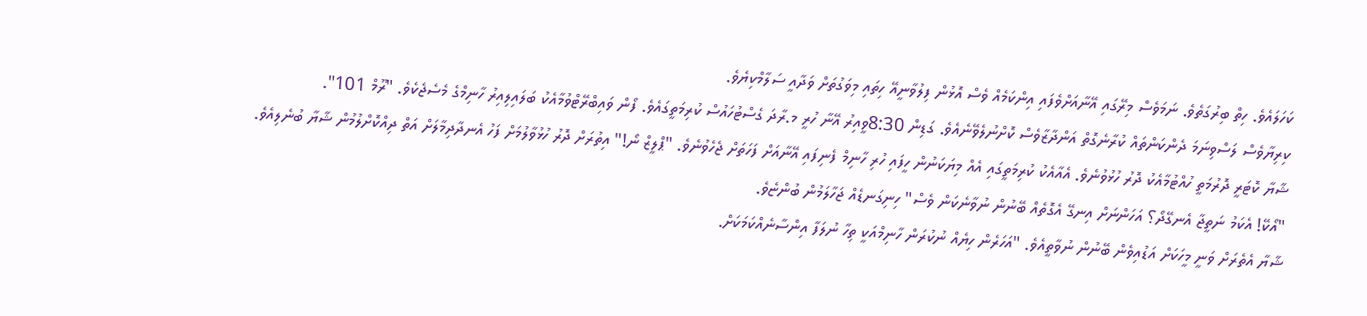ކަހަލައެވެ. ހިތް ބިރުގަތެވެ. ނަމަވެސް މިރޭގައި އޭނާއަށްވެފައި އިންކަމެއް ވެސް އޮޅުން ފިލުވާނީއޭ ހިތައި މިވަގުތަށް ވަދާއީ ސަލާމްކިޔެވެ.
ކިރިޔާވެސް ލަސްވިނަމަ ދެންކަންތައް ކުރާނެގޮތް އަންދާޒާވެސް ކޮށްނުލެވޭނެއެވެ. ގަޑިން 8:30ވީއިރު އޭނާ ހުރީ މ.ރާދަ ގެސްޓުހައުސް ކުރިމަތީގައެވެ. ފޯން ވައިބްރޭޓްވުމާއެކު ބަލައިލިއިރު ހާނިމްގެ މެސެޖެކެވެ. "ރޫމް 101".
ޝާޔާ ކޮޓަރީ ދޮރުމަތީ ހުއްޓުމާއެކު ދޮރު ހުޅުވުނެވެ. އެއާއެކު ކުރިމަތީގައި އެއް މިޔަކަނުން ހީފައި ހުރި ހާނިމް ފެނިފައި އޭނާއަށް ފަހަތަށް ޖެހެވުނެވެ. "ޕްލީޒް ނޯ!" އިތުރަށް ދޮރު ހުޅުވާލުމަށް ފަހު އެނދާދިމާލަށް އަތް ދިއްކޮށްލުމުން ޝާޔާ ބުނެލިއެވެ.
"އޯކޭ! އެކަމު ނަތީޖާ އެނގޭދޯ؟ އަހަންނަށް އިނގޭ އެގޮތެއް ބޭނުން ނުވާނެކަން ވެސް" ހިނިގަނޑެއް ޖަހާލަމުން ބުންޏެވެ.
ޝާޔާ އެތެރަށް ވަނީ މީހަކަށް އަޑުއިވެން ބޭނުން ނުވާތީއެވެ. "އަހަރެން ހިޔެއް ނުކުރަން ހާނިމްއަކީ ތިހާ ނުލަފާ އިންސާނެއްކަމަކަށް.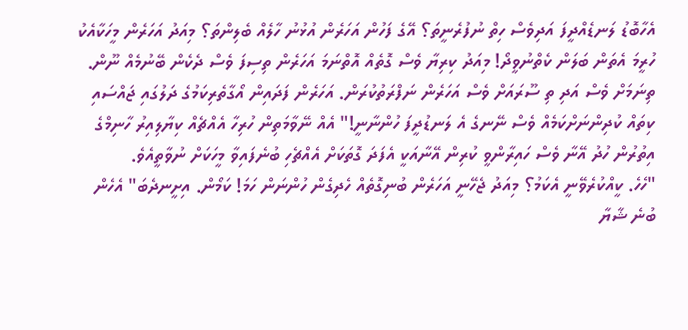އެހާބޮޑު ލަނޑެއްދީފަ އަދިވެސް ހިތް ނުފުރެނީތަ؟ އޭގެ ފަހުން އަހަރެން އުޅުނު ހާލެއް ބެލިންތަ؟ މިއަދު އަހަރެން މީހަކާއެކު ހުރީމަ އެތަން ބަލަން ކެތްނުވީދޯ! މިއަދު ކިރިޔާ ވެސް ގޮތެއް އޮތްނަމަ އަހަރެން ތިސިފަ ވެސް ދެކެން ބޭނުމެއް ނޫން. ތިނަމަށް ވެސް އަދި ތި ސޫރައަށް ވެސް އަހަރެން ނަފްރަތުކުރަން. އަހަރެން ފަދައިން އޯގާތެރިކަމުގެ ދަލުގައި ޖައްސައި ކިތައް ކުދިންނަށްކަމެއް ވެސް ނޭނގެ އެ ލަނޑުދީފަ ހުންނާނީ!" އެއް ނޭވާމަތިން ހުރިހާ އެއްޗެއް ކިޔާލިއިރު ހާނިމްގެ އިތުރުން ހުދު އޭނާ ވެސް ހައިރާންވީ ކުރިން އޭނާއަކީ އެފަދަ ގޮތަކަށް އެއްޗެހި ބުނެފައިވާ މީހަކަށް ނުވާތީއެވެ.
"ހެހެ. ކީއްކުރެވޭނީ އެކަމު؟ މިއަދު ޖެހޭނީ އަހަރެން ބުނިގޮތެއް ހެދިގެން ހުންނަން ހަމަ! ކަމޯން. އިށީނދެބަ" އެހެން ބުނެ ޝާޔާ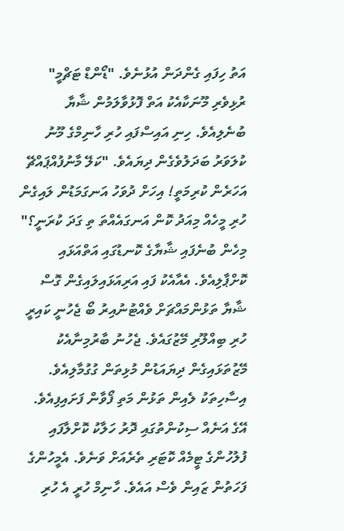އަތު ހިފައި ގެންދަން އުޅުނެވެ. "ޑޯންޑް ޓަޗްމީ" ރުޅިވެރި މޫނަކާއެކު އަތް ފޮޅުވާލަމުން ޝާޔާ ބުނެލިއެވެ. ހިނި އައިސްފައި ހުރި ހާނިމްގެ މޫނު ކުލަވަރު ބަދަލުވެގެން ދިޔައެވެ. "ކަލޭ މާނުފުއްޕައްޗޭ އަހަރެން ކުރިމަތީ! އިހަށް ދުވަހު އަނގަމަޑުން ލައިގެން ހުރި މީހެއް މިއަދު ކޮން އަނގައެއްތަ ތި ގަދަ ކުރަނީ؟" މިހެން ބުނެފައި ޝާޔާގެ ކޮނޑުގައި އަތްއަޅައި ކޮށްޕާލިއެވެ. އެއާއެކު ފައި އަރިއަޅައިލައިގެން ގޮސް ޝާޔާ ތަޅުންމައްޗަށް ވެއްޓުނުއިރު ބޯ ޖެހުނީ ކައިރީ ހުރި ބިއްލޫރި މޭޒުގައެވެ. ޖެހުނު ބާރުމިނާއެކު މޭޒުތަޅައިގެން ދިޔައަޑުން މުޅިތަން ގުގުމާލިއެވެ. އިސާހިތަކު ލެއިން ތަޅުން މަތި ފޯވާން ފަށައިފިއެވެ.
އޭގެ އަނެއް ސިކުންތުގައި ދޮރު ހަލާކު ކޮށްލާފައި ފުލުހުންގެ ޓީމެއް ކޮޓަރި ތެރެއަށް ވަނެވެ. އެމީހުންގެ ފަހަތުން ޒައިން ވެސް އައެވެ. ހާނިމް ހުރީ އެ ހުރި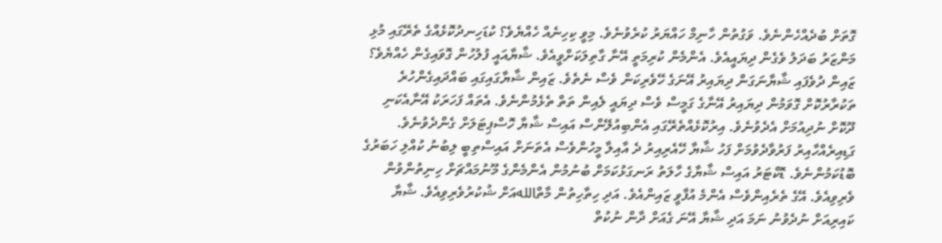ގޮތަށް ބުދެއްހެންނެވެ. ވަގުތުން ހާނިމް ހައްޔަރު ކުރެވުނެވެ. މިވީ ކިހިނެއް ހެއްޔެވެ؟ ކުޑަހިނދުކޮޅެއްގެ ތެރޭގައި މުޅި މަންޒަރު ބަދަލު ވެގެން ދިޔައީއެވެ. އެންމެން ކުރިމަތީ އޭނާ ގާތިލަކަށްވީއެވެ. ޝާޔާއައީ ފުލުހުން ގޮވައިގެން ހެއްޔެވެ؟
ޒައިން ދުވެފައި ޝާޔާނަގަން ދިޔައިރު އޭނަގެ ހޭވެރިކަން ވެސް ނެތެވެ. ޒައިން ޝާޔާގައިގައި ބައްދައިގެންހުރެ ތަކުރާރުކޮށް ގޮވަމުން ދިޔައިރު އޭނާގެ ގަމީސް ވެސް ދިޔައީ ލެއިން ތަތް ތެޅެމުންނެވެ. އެތައް ފަހަރަކު އޭނާއެކަނި ދޫކޮށް ނުދިއުމަށް އެދެވުނެވެ. އިރުކޮޅެއްތެރޭގައި އެންބިއުލޭންސް އައިސް ޝާޔާ ހޮސްޕިޓަލަށް ގެންދެވުނެވެ.
ގަޑިއިރެއްހާއިރު ފަރުވާދެވުމަށް ފަހު ޝާޔާ ހޭއެރިއިރު ދެ އާއިލާ މީހުންވެސް އެތަނަށް އައިސްތިބީ ލިބުނު ކުއްލި ހަބަރުގެ ބޮޑުކަމުންނެވެ. ޑޮކްޓަރު އައިސް ޝާޔާގެ ހާލަތު ރަނގަޅުކަމަށް ބުނުމުން އެންމެންގެ މޫނުމައްޗަށް ހިނިތުންވުން ވެރިވިއެވެ. އޭގެ ތެރެއިންވެސް އެންމެ އުފާވީ ޒައިންއެވެ. އަދި ހިތާހިތުން މާތްاللهއަށް ޝުކުރުވެރިވިއެވެ. ޝާޔާ ކައިރިއަށް ނުދެވުނު ނަމަ އަދި ޝާޔާ އޭނަ ގެއަށް ދާން ނުކުތް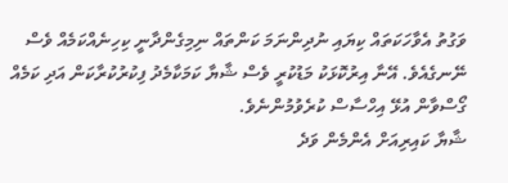ވަގުތު އެވާހަކަތައް ކިޔައި ނުދިންނަމަ ކަންތައް ނިމިގެންދާނީ ކިހިނެއްކަމެއް ވެސް ނޭނގެއެވެ. އޭނާ އިރުކޮޅަކު މަޑުކުރީ ވެސް ޝާޔާ ކަމަކާމެދު ފިކުރުކުރާކަން އަދި ކަމެއް ގޯސްވާން އުޅޭ އިހްސާސް ކުރެވުމުންނެވެ.
ޝާޔާ ކައިރިއަށް އެންމެން ވަދެ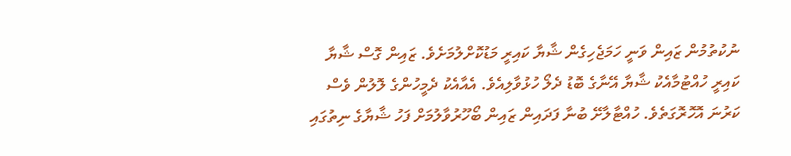ނުކުތުމުން ޒައިން ވަނީ ހަމަޖެހިގެން ޝާޔާ ކައިރީ މަޑުކޮށްލުމަށެވެ. ޒައިން ގޮސް ޝާޔާ ކައިރީ ހުއްޓުމާއެކު ޝާޔާ އޭނާގެ ބޮޑު ދެލޯ ހުޅުވާލިއެވެ. އެއާއެކު ދެމީހުންގެ ލޮލުން ވެސް ކަރުނަ އޮހޮރޮގަތެވެ. ހުއްޓާލާށޭ ބުނާ ފަދައިން ޒައިން ބޯހޫރުވާލުމަށް ފަހު ޝާޔާގެ ނިތުގައި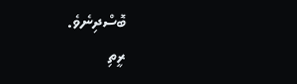ބޮސްދިނެވެ.
ރީތި